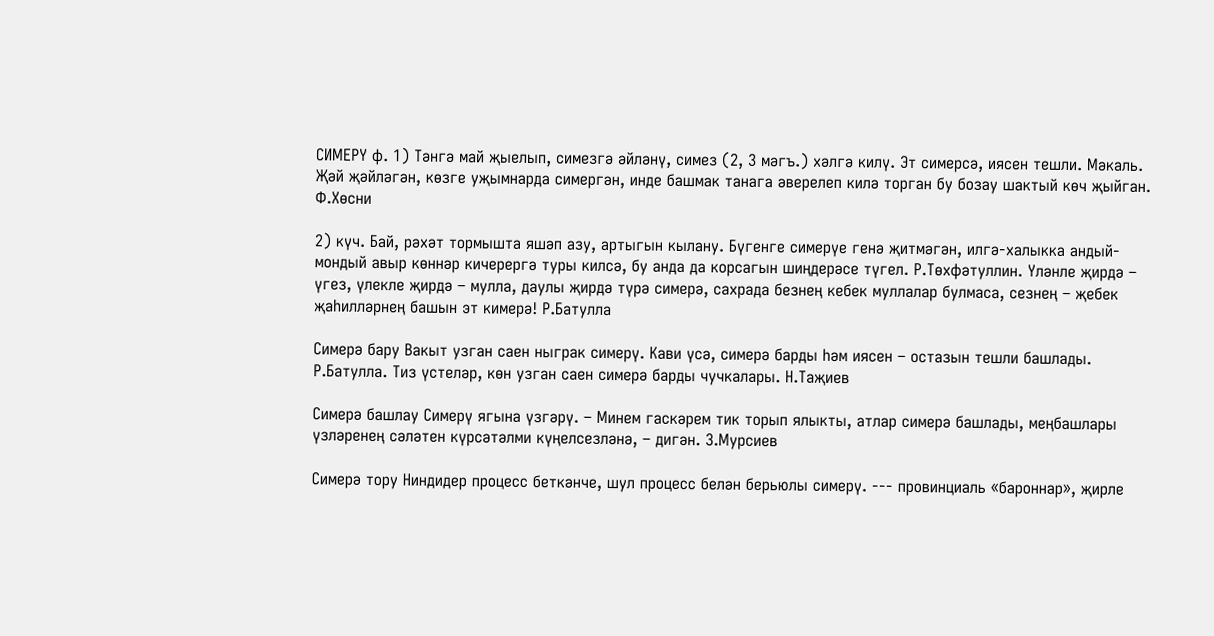СИМЕРҮ ф. 1) Тәнгә май җыелып, симезгә әйләнү, симез (2, 3 мәгъ.) хәлгә килү. Эт симерсә, иясен тешли. Мәкаль. Җәй җәйләгән, көзге уҗымнарда симергән, инде башмак танага әверелеп килә торган бу бозау шактый көч җыйган. Ф.Хөсни

2) күч. Бай, рәхәт тормышта яшәп азу, артыгын кылану. Бүгенге симерүе генә җитмәгән, илгә-халыкка андый-мондый авыр көннәр кичерергә туры килсә, бу анда да корсагын шиңдерәсе түгел. Р.Төхфәтуллин. Үләнле җирдә – үгез, үлекле җирдә – мулла, даулы җирдә түрә симерә, сахрада безнең кебек муллалар булмаса, сезнең – җебек җаһилләрнең башын эт кимерә! Р.Батулла

Симерә бару Вакыт узган саен ныграк симерү. Кави үсә, симерә барды һәм иясен – остазын тешли башлады. Р.Батулла. Тиз үстеләр, көн узган саен симерә барды чучкалары. Н.Таҗиев

Симерә башлау Симерү ягына үзгәрү. – Минем гаскәрем тик торып ялыкты, атлар симерә башлады, меңбашлары үзләренең сәләтен күрсәтәлми күңелсезләнә, – дигән. З.Мурсиев

Симерә тору Ниндидер процесс беткәнче, шул процесс белән берьюлы симерү. --- провинциаль «бароннар», җирле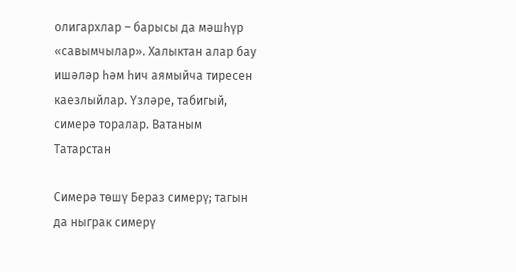олигархлар – барысы да мәшһүр «савымчылар». Халыктан алар бау ишәләр һәм һич аямыйча тиресен каезлыйлар. Үзләре, табигый, симерә торалар. Ватаным Татарстан

Симерә төшү Бераз симерү; тагын да ныграк симерү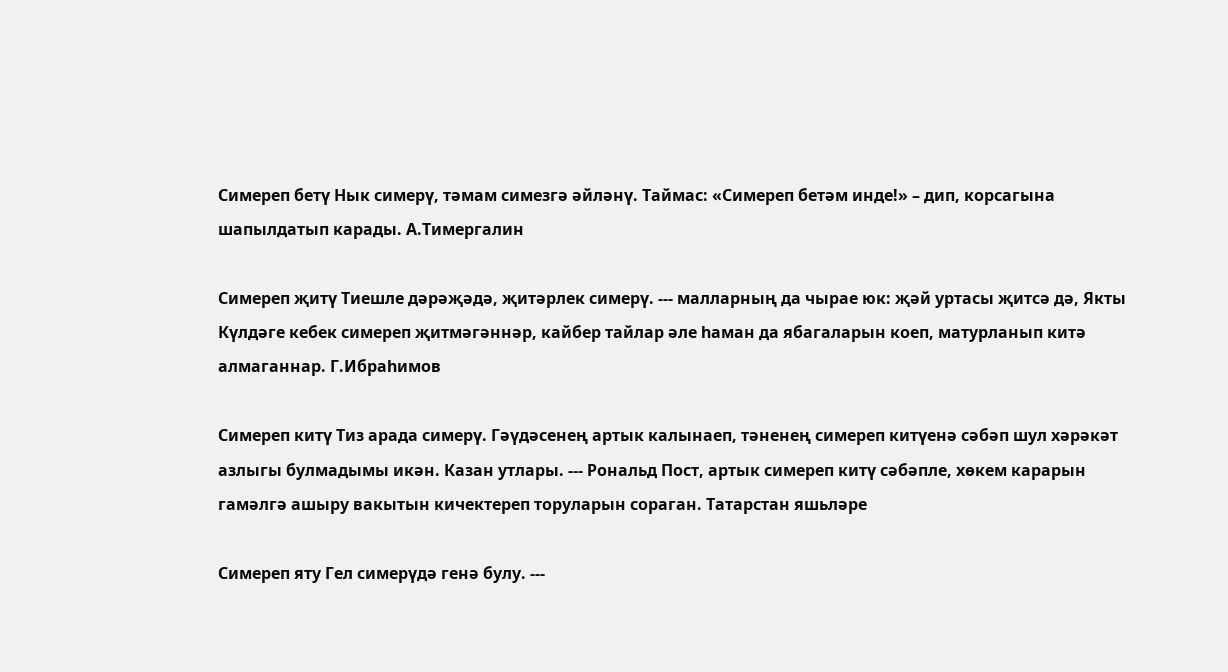Симереп бетү Нык симерү, тәмам симезгә әйләнү. Таймас: «Симереп бетәм инде!» – дип, корсагына шапылдатып карады. А.Тимергалин

Симереп җитү Тиешле дәрәҗәдә, җитәрлек симерү. --- малларның да чырае юк: җәй уртасы җитсә дә, Якты Күлдәге кебек симереп җитмәгәннәр, кайбер тайлар әле һаман да ябагаларын коеп, матурланып китә алмаганнар. Г.Ибраһимов

Симереп китү Тиз арада симерү. Гәүдәсенең артык калынаеп, тәненең симереп китүенә сәбәп шул хәрәкәт азлыгы булмадымы икән. Казан утлары. --- Рональд Пост, артык симереп китү сәбәпле, хөкем карарын гамәлгә ашыру вакытын кичектереп торуларын сораган. Татарстан яшьләре

Симереп яту Гел симерүдә генә булу. ---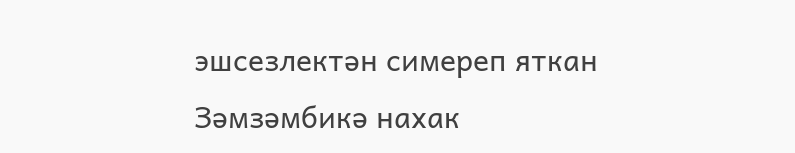эшсезлектән симереп яткан Зәмзәмбикә нахак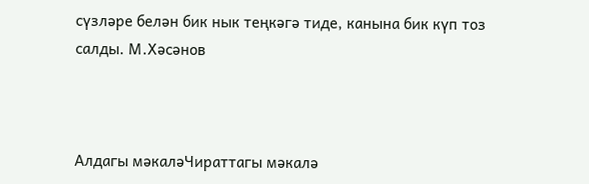сүзләре белән бик нык теңкәгә тиде, канына бик күп тоз салды. М.Хәсәнов



Алдагы мәкаләЧираттагы мәкалә